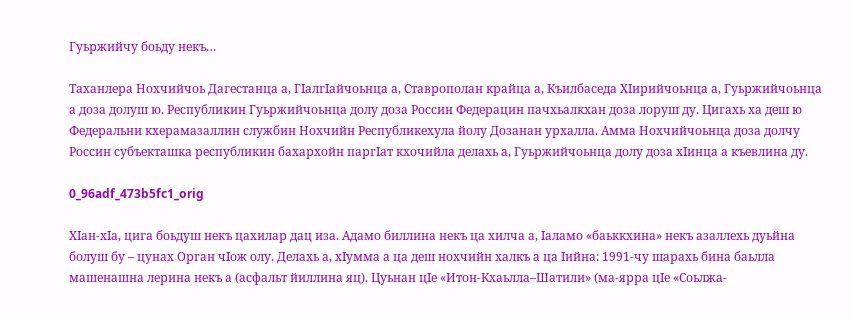Гуьржийчу боьду некъ…

Таханлера Нохчийчоь Дагестанца а, ГIалгIайчоьнца а, Ставрополан крайца а, Къилбаседа ХIирийчоьнца а, Гуьржийчоьнца а доза долуш ю. Республикин Гуьржийчоьнца долу доза Россин Федерацин пачхьалкхан доза лоруш ду. Цигахь ха деш ю Федеральни кхерамазаллин службин Нохчийн Республикехула йолу Дозанан урхалла. Амма Нохчийчоьнца доза долчу Россин субъекташка республикин бахархойн паргIат кхочийла делахь а, Гуьржийчоьнца долу доза хIинца а къевлина ду.

0_96adf_473b5fc1_orig

ХIан-хIа, цига боьдуш некъ цахилар дац иза. Адамо биллина некъ ца хилча а, Iаламо «баьккхина» некъ азаллехь дуьйна болуш бу – цунах Орган чIож олу. Делахь а, хIумма а ца деш нохчийн халкъ а ца Iийна: 1991-чу шарахь бина баьлла машенашна лерина некъ а (асфальт йиллина яц). Цуьнан цIе «Итон-Кхаьлла–Шатили» (ма-ярра цIе «Соьлжа-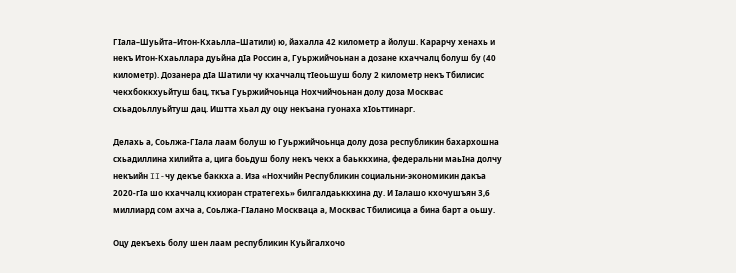ГIала–Шуьйта–Итон-Кхаьлла–Шатили) ю, йахалла 42 километр а йолуш. Карарчу хенахь и некъ Итон-Кхаьллара дуьйна дIа Россин а, Гуьржийчоьнан а дозане кхаччалц болуш бу (40 километр). Дозанера дIа Шатили чу кхаччалц тIеоьшуш болу 2 километр некъ Тбилисис чекхбоккхуьйтуш бац, ткъа Гуьржийчоьнца Нохчийчоьнан долу доза Москвас схьадоьллуьйтуш дац. Иштта хьал ду оцу некъана гуонаха хIоьттинарг.

Делахь а, Соьлжа-ГIала лаам болуш ю Гуьржийчоьнца долу доза республикин бахархошна схьадиллина хилийта а, цига боьдуш болу некъ чекх а баьккхина, федеральни маьIна долчу некъийн II-чу декъе баккха а. Иза «Нохчийн Республикин социальни-экономикин дакъа 2020-гIа шо кхаччалц кхиоран стратегехь» билгалдаьккхина ду. И Iалашо кхочушъян 3,6 миллиард сом ахча а, Соьлжа-ГIалано Москваца а, Москвас Тбилисица а бина барт а оьшу.

Оцу декъехь болу шен лаам республикин Куьйгалхочо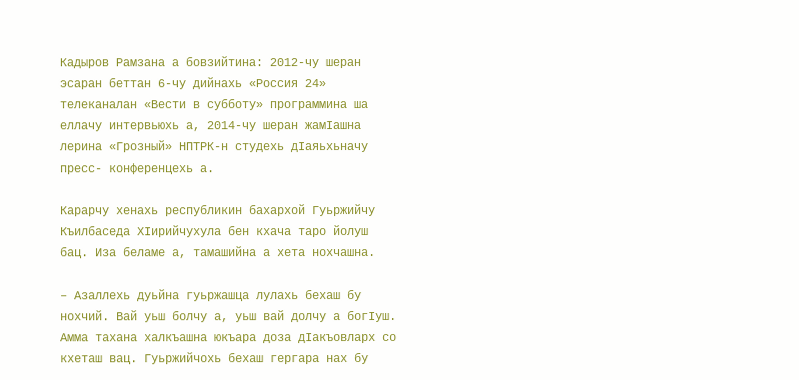Кадыров Рамзана а бовзийтина: 2012-чу шеран эсаран беттан 6-чу дийнахь «Россия 24» телеканалан «Вести в субботу» программина ша еллачу интервьюхь а, 2014-чу шеран жамIашна лерина «Грозный» НПТРК-н студехь дIаяьхьначу пресс- конференцехь а.

Карарчу хенахь республикин бахархой Гуьржийчу Къилбаседа ХIирийчухула бен кхача таро йолуш бац. Иза беламе а, тамашийна а хета нохчашна.

– Азаллехь дуьйна гуьржашца лулахь бехаш бу нохчий. Вай уьш болчу а, уьш вай долчу а богIуш. Амма тахана халкъашна юкъара доза дIакъовларх со кхеташ вац. Гуьржийчохь бехаш гергара нах бу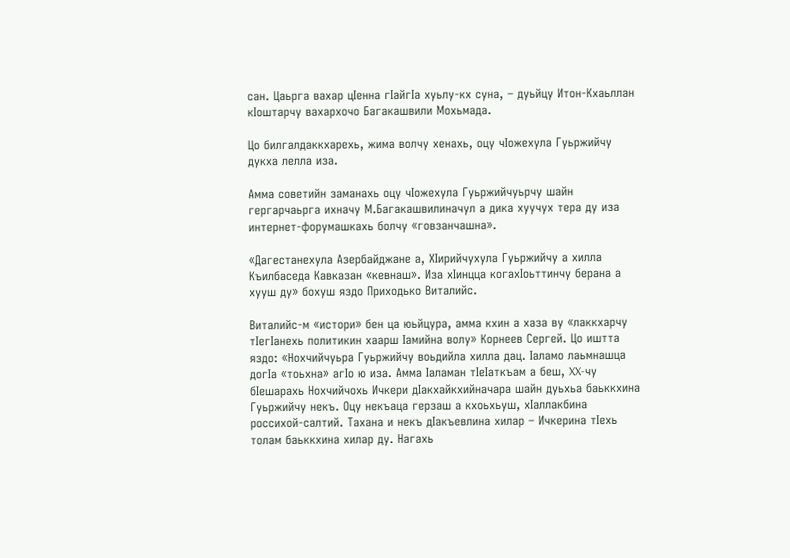сан. Цаьрга вахар цIенна гIайгIа хуьлу-кх суна, – дуьйцу Итон-Кхаьллан кIоштарчу вахархочо Багакашвили Мохьмада.

Цо билгалдаккхарехь, жима волчу хенахь, оцу чIожехула Гуьржийчу дукха лелла иза.

Амма советийн заманахь оцу чIожехула Гуьржийчуьрчу шайн гергарчаьрга ихначу М.Багакашвилиначул а дика хуучух тера ду иза интернет-форумашкахь болчу «говзанчашна».

«Дагестанехула Азербайджане а, ХIирийчухула Гуьржийчу а хилла Къилбаседа Кавказан «кевнаш». Иза хIинцца когахIоьттинчу берана а хууш ду» бохуш яздо Приходько Виталийс.

Виталийс-м «истори» бен ца юьйцура, амма кхин а хаза ву «лаккхарчу тIегIанехь политикин хаарш Iамийна волу» Корнеев Сергей. Цо иштта яздо: «Нохчийчуьра Гуьржийчу воьдийла хилла дац. Iаламо лаьмнашца догIа «тоьхна» агIо ю иза. Амма Iаламан тIеIаткъам а беш, XX-чу бIешарахь Нохчийчохь Ичкери дIакхайкхийначара шайн дуьхьа баьккхина Гуьржийчу некъ. Оцу некъаца герзаш а кхоьхьуш, хIаллакбина россихой-салтий. Тахана и некъ дIакъевлина хилар – Ичкерина тIехь толам баьккхина хилар ду. Нагахь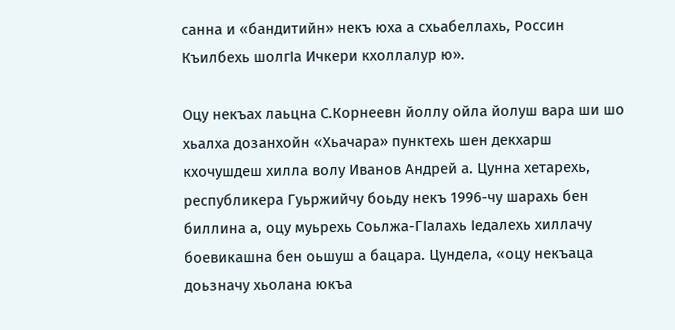санна и «бандитийн» некъ юха а схьабеллахь, Россин Къилбехь шолгIа Ичкери кхоллалур ю».

Оцу некъах лаьцна С.Корнеевн йоллу ойла йолуш вара ши шо хьалха дозанхойн «Хьачара» пунктехь шен декхарш кхочушдеш хилла волу Иванов Андрей а. Цунна хетарехь, республикера Гуьржийчу боьду некъ 1996-чу шарахь бен биллина а, оцу муьрехь Соьлжа-ГIалахь Iедалехь хиллачу боевикашна бен оьшуш а бацара. Цундела, «оцу некъаца доьзначу хьолана юкъа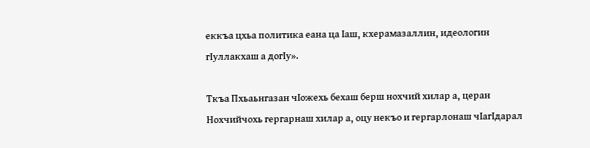еккъа цхьа политика еана ца Iаш, кхерамазаллин, идеологин гIуллакхаш а догIу».

Ткъа Пхьаьнгазан чIожехь бехаш берш нохчий хилар а, церан Нохчийчохь гергарнаш хилар а, оцу некъо и гергарлонаш чIагIдарал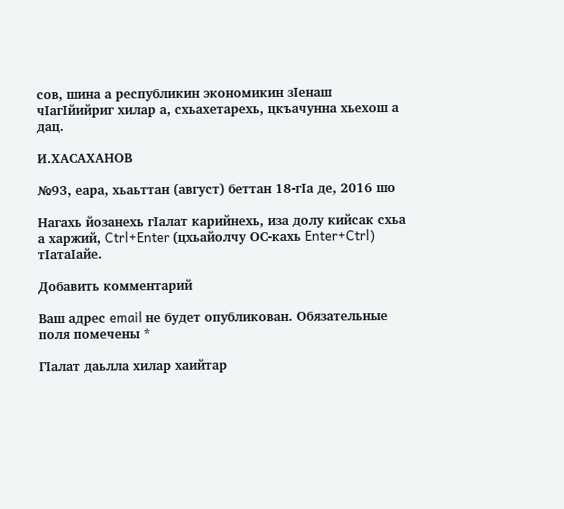сов, шина а республикин экономикин зIенаш чIагIйийриг хилар а, схьахетарехь, цкъачунна хьехош а дац.

И.ХАСАХАНОВ

№93, еара, хьаьттан (август) беттан 18-гIа де, 2016 шо

Нагахь йозанехь гIалат карийнехь, иза долу кийсак схьа а харжий, Ctrl+Enter (цхьайолчу ОС-кахь Enter+Ctrl) тIатаIайе.

Добавить комментарий

Ваш адрес email не будет опубликован. Обязательные поля помечены *

ГIалат даьлла хилар хаийтар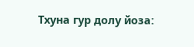Тхуна гур долу йоза: